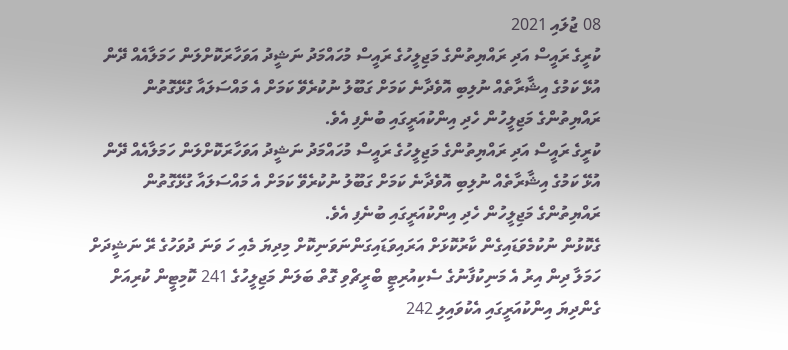08 ޖުލައި 2021
ކުރީގެ ރައީސް އަދި ރައްޔިތުންގެ މަޖިލީހުގެ ރައީސް މުހައްމަދު ނަޝީދު އަވަހާރަކޮށްލަން ހަމަލާއެއް ދޭން އުޅޭ ކަމުގެ އިޝާރާތެއް ނުލިބި އޮވެދާނެ ކަމަށް ގަބޫލު ނުކުރެވޭ ކަމަށް އެ މައްސަލައާ ގުޅޭގޮތުން ރައްޔިތުންގެ މަޖިލީހުން ހެދި އިންކުއަރީގައި ބުނެފި އެވެ.
ކުރީގެ ރައީސް އަދި ރައްޔިތުންގެ މަޖިލީހުގެ ރައީސް މުހައްމަދު ނަޝީދު އަވަހާރަކޮށްލަން ހަމަލާއެއް ދޭން އުޅޭ ކަމުގެ އިޝާރާތެއް ނުލިބި އޮވެދާނެ ކަމަށް ގަބޫލު ނުކުރެވޭ ކަމަށް އެ މައްސަލައާ ގުޅޭގޮތުން ރައްޔިތުންގެ މަޖިލީހުން ހެދި އިންކުއަރީގައި ބުނެފި އެވެ.
ގެކޮޅުން ނުކުމެވަޑައިގެން ކާރުކޮޅަށް އަރައިވަޑައިގަންނަވަނިކޮށް މިދިޔަ މެއި ހަ ވަނަ ދުވަހުގެ ރޭ ނަޝީދަށް ހަމަލާ ދިން އިރު އެ މަނިކުފާނުގެ ސެކިއުރިޓީ ބްރީޗްވި ގޮތް ބަލަން މަޖިލީހުގެ 241 ކޮމިޓީން ކުރިއަށް ގެންދިޔަ އިންކުއަރީގައި އެކުވައިލި 242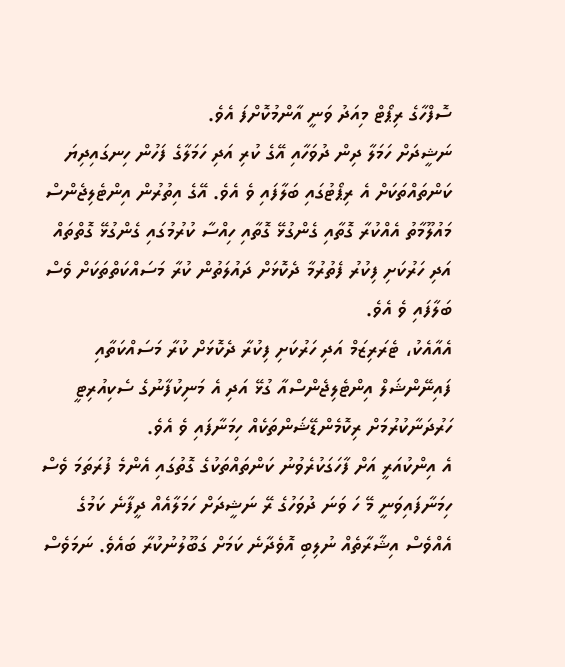ސޮފްހާގެ ރިޕޯޓް މިއަދު ވަނީ އާންމުކޮށްފަ އެވެ.
ނަޝީދަށް ހަމަލާ ދިން ދުވަހާއި އޭގެ ކުރި އަދި ހަމަލާގެ ފަހުން ހިނގައިދިޔަ ކަންތައްތަކަށް އެ ރިޕޯޓުގައި ބަލާފައި ވެ އެވެ. އޭގެ އިތުރުން އިންޓެލިޖެންސް މައުލޫމާތު އެއްކުރާ ގޮތާއި ގެންގުޅޭ ގޮތާއި ހިއްސާ ކުރުމުގައި ގެންގުޅޭ ގޮތްތައް އަދި ހަރުކަށި ފިކުރު ފެތުރުމާ ދެކޮޅަށް ދައުލަތުން ކުރާ މަސައްކަތްތަކަށް ވެސް ބަލާފައި ވެ އެވެ.
އެއާއެކު، ޓެރަރިޒަމް އަދި ހަރުކަށި ފިކުރާ ދެކޮޅަށް ކުރާ މަސައްކަތާއި ފައިނޭންޝަލް އިންޓެލިޖެންސްއާ ގުޅޭ އަދި އެ މަނިކުފާނުގެ ސެކިއުރިޓީ ހަރުދަނާކުރުމަށް ރިކޮމެންޑޭޝަންތަކެއް ހިމަނާފައި ވެ އެވެ.
އެ އިންކުއަރީ އަށް ފާހަގަކުރެވުނު ކަންތައްތަކުގެ ގޮތުގައި އެންމެ ފުރަތަމަ ވެސް ހިމަނާފައިވަނީ މޭ ހަ ވަނަ ދުވަހުގެ ރޭ ނަޝީދަށް ހަމަލާއެއް ދީފާނެ ކަމުގެ އެއްވެސް އިޝާރާތެއް ނުލިބި އޮވެދާނެ ކަމަށް ގަބޫލުނުކުރާ ބައެވެ. ނަމަވެސް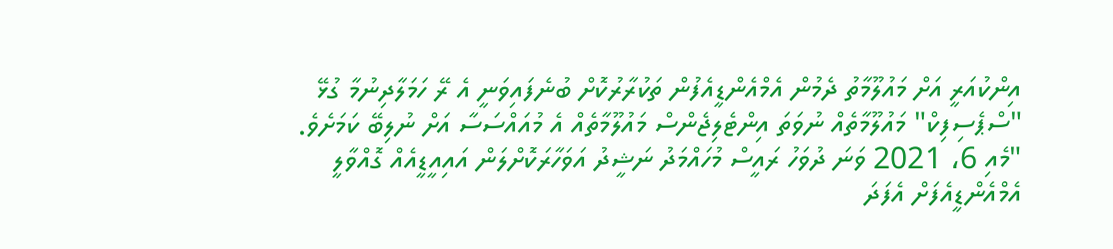އިންކުއަރީ އަށް މައުލޫމާތު ދެމުން އެމްއެންޑީއެފުން ތަކުރާރުކޮށް ބުނެފައިވަނީ އެ ރޭ ހަމަލާދިނުމާ ގުޅޭ "ސްޕެސިފިކް" މައުލޫމާތެއް ނުވަތަ އިންޓެލިޖެންސް މައުލޫމާތެއް އެ މުއައްސަސާ އަށް ނުލިބޭ ކަމަށެވެ.
"މެއި 6، 2021 ވަނަ ދުވަހު ރައީސް މުހައްމަދު ނަޝީދު އަވަހާރަކޮށްލަން އައިއީޑީއެއް ގޮއްވާލީ އެމްއެންޑީއެފަށް އެފަދަ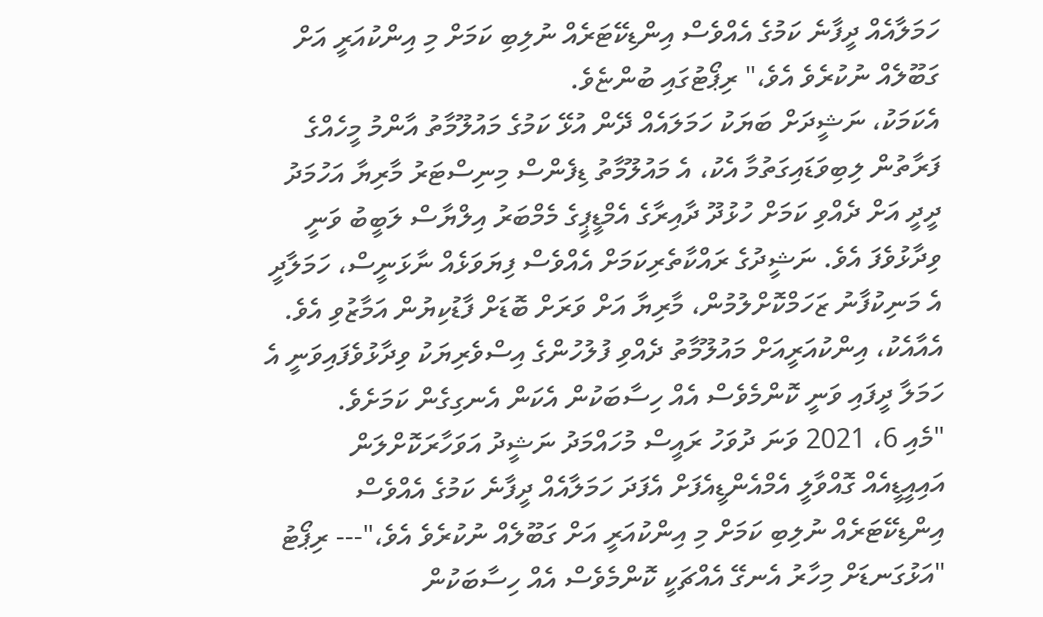ހަމަލާއެއް ދީފާނެ ކަމުގެ އެއްވެސް އިންޑިކޭޓަރެއް ނުލިބި ކަމަށް މި އިންކުއަރީ އަށް ގަބޫލެއް ނުކުރެވެ އެވެ،" ރިޕޯޓުގައި ބުންޏެވެ.
އެކަމަކު، ނަޝީދަށް ބަޔަކު ހަމަލައެއް ދޭން އުޅޭ ކަމުގެ މައުލޫމާތު އާންމު މީހެއްގެ ފަރާތުން ލިބިވަޑައިގަތުމާ އެކު، އެ މައުލޫމާތު ޑިފެންސް މިނިސްޓަރު މާރިޔާ އަހުމަދު ދީދީ އަށް ދެއްވި ކަމަށް ހުޅުދޫ ދާއިރާގެ އެމްޑީޕީގެ މެމްބަރު އިލްޔާސް ލަބީބު ވަނީ ވިދާޅުވެފަ އެވެ. ނަޝީދުގެ ރައްކާތެރިކަމަށް އެއްވެސް ފިޔަވަޅެއް ނާޅަނީސް، ހަމަލާދީ އެ މަނިކުފާނު ޒަހަމްކޮށްލުމުން، މާރިޔާ އަށް ވަރަށް ބޮޑަށް ފާޑުކިޔުން އަމާޒުވި އެވެ.
އެއާއެކު، އިންކުއަރީއަށް މައުލޫމާތު ދެއްވި ފުލުހުންގެ އިސްވެރިޔަކު ވިދާޅުވެފައިވަނީ އެ ހަމަލާ ދީފައި ވަނީ ކޮންމެވެސް އެއް ހިސާބަކުން އެކަން އެނގިގެން ކަމަށެވެ.
"މެއި 6، 2021 ވަނަ ދުވަހު ރައީސް މުހައްމަދު ނަޝީދު އަވަހާރަކޮށްލަން އައިއީޑީއެއް ގޮއްވާލީ އެމްއެންޑީއެފަށް އެފަދަ ހަމަލާއެއް ދީފާނެ ކަމުގެ އެއްވެސް އިންޑިކޭޓަރެއް ނުލިބި ކަމަށް މި އިންކުއަރީ އަށް ގަބޫލެއް ނުކުރެވެ އެވެ،"--- ރިޕޯޓު
"އަޅުގަނޑަށް މިހާރު އެނގޭ އެއްޗަކީ ކޮންމެވެސް އެއް ހިސާބަކުން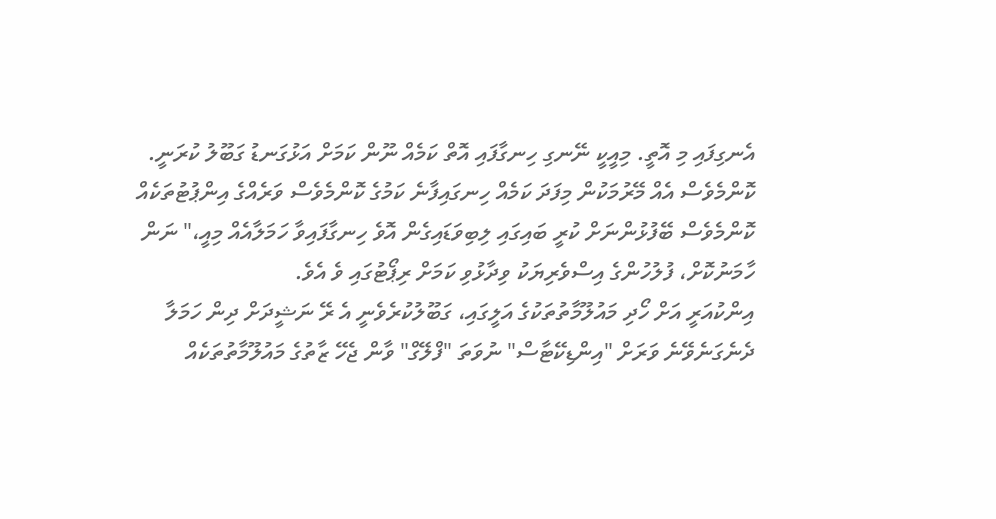އެނގިފައި މި އޮތީ. މިއީކީ ނޭނގި ހިނގާފައި އޮތް ކަމެއް ނޫން ކަމަށް އަޅުގަނޑު ގަބޫލު ކުރަނީ. ކޮންމެވެސް އެއް މޭރުމަކުން މިފަދަ ކަމެއް ހިނގައިފާނެ ކަމުގެ ކޮންމެވެސް ވަރެއްގެ އިންޕުޓުތަކެއް ކޮންމެވެސް ބޭފުޅުންނަށް ކުރީ ބައިގައި ލިބިވަޑައިގެން އޮވެ ހިނގާފައިވާ ހަމަލާއެއް މިއީ،" ނަން ހާމަނުކޮށް، ފުލުހުންގެ އިސްވެރިޔަކު ވިދާޅުވި ކަމަށް ރިޕޯޓުގައި ވެ އެވެ.
އިންކުއަރީ އަށް ހޯދި މައުލޫމާތުތަކުގެ އަލީގައި، ގަބޫލުކުރެވެނީ އެ ރޭ ނަޝީދަށް ދިން ހަމަލާ ދެނެގަނެވޭނެ ވަރަށް "އިންޑިކޭޓާސް" ނުވަތަ "ފްލޭގް" ވާން ޖެހޭ ޒާތުގެ މައުލޫމާތުތަކެއް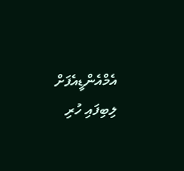އެމްއެންޑީއެފަށް ލިބިފައި ހުރި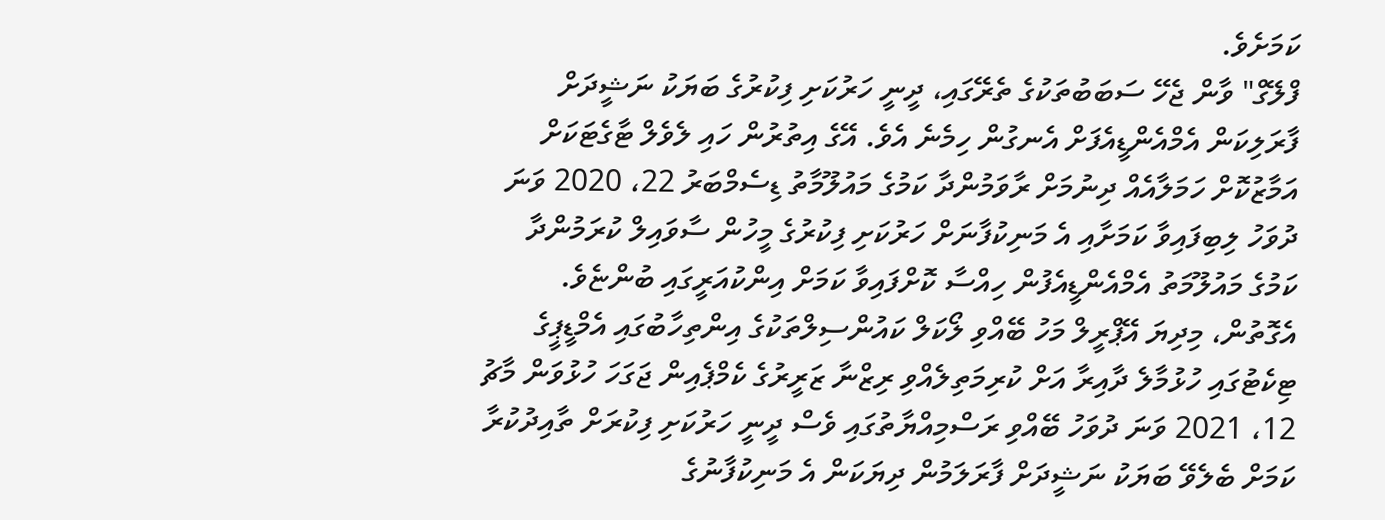ކަމަށެވެ.
ފްލޭގް" ވާން ޖެހޭ ސަބަބުތަކުގެ ތެރޭގައި، ދީނީ ހަރުކަށި ފިކުރުގެ ބަޔަކު ނަޝީދަށް ފާރަލިކަން އެމްއެންޑީއެފަށް އެނގުން ހިމެނެ އެވެ. އޭގެ އިތުރުން ހައި ލެވެލް ޓާގެޓަކަށް އަމާޒުކޮށް ހަމަލާއެއް ދިނުމަށް ރާވަމުންދާ ކަމުގެ މައުލޫމާތު ޑިސެމްބަރު 22، 2020 ވަނަ ދުވަހު ލިބިފައިވާ ކަމަށާއި އެ މަނިކުފާނަށް ހަރުކަށި ފިކުރުގެ މީހުން ސާވައިލް ކުރަމުންދާ ކަމުގެ މައުލޫމަތު އެމްއެންޑީއެފުން ހިއްސާ ކޮށްފައިވާ ކަމަށް އިންކުއަރީގައި ބުންޏެވެ.
އެގޮތުން، މިދިޔަ އޭޕްރީލް މަހު ބޭއްވި ލޯކަލް ކައުންސިލްތަކުގެ އިންތިހާބުގައި އެމްޑީޕީގެ ޓިކެޓުގައި ހުޅުމާލެ ދާއިރާ އަށް ކުރިމަތިލެއްވި ރިޒްނާ ޒަރީރުގެ ކެމްޕެއިން ޖަގަހަ ހުޅުވަން މާޗު 12، 2021 ވަނަ ދުވަހު ބޭއްވި ރަސްމިއްޔާތުގައި ވެސް ދީނީ ހަރުކަށި ފިކުރަށް ތާއިދުކުރާ ކަމަށް ބެލެވޭ ބަޔަކު ނަޝީދަށް ފާރަލަމުން ދިޔަކަން އެ މަނިކުފާނުގެ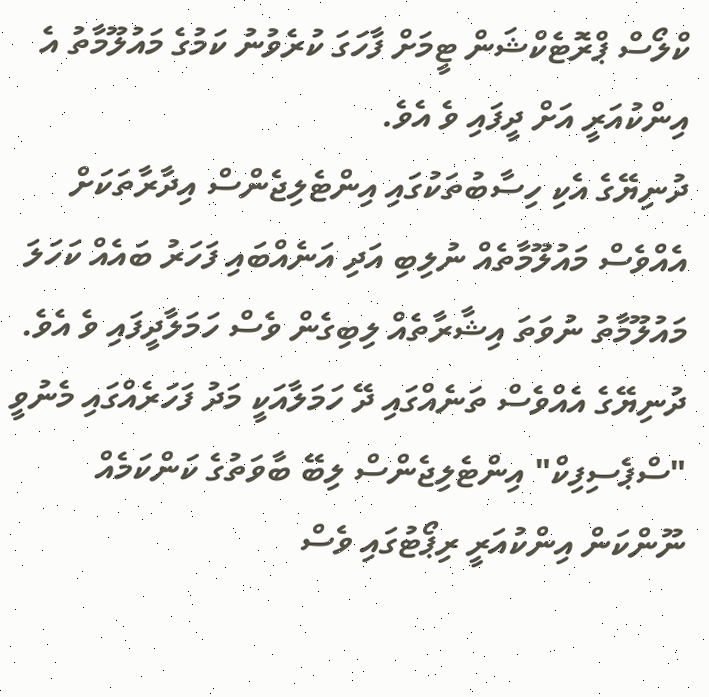ކްލޯސް ޕްރޮޓެކްޝަން ޓީމަށް ފާހަގަ ކުރެވުނު ކަމުގެ މައުލޫމާތު އެ އިންކުއަރީ އަށް ދީފައި ވެ އެވެ.
ދުނިޔޭގެ އެކި ހިސާބުތަކުގައި އިންޓެލިޖެންސް އިދާރާތަކަށް އެއްވެސް މައުލޫމާތެއް ނުލިބި އަދި އަނެއްބައި ފަހަރު ބައެއް ކަހަލަ މައުލޫމާތު ނުވަތަ އިޝާރާތެއް ލިބިގެން ވެސް ހަމަލާދީފައި ވެ އެވެ. ދުނިޔޭގެ އެއްވެސް ތަނެއްގައި ދޭ ހަމަލާއަކީ މަދު ފަހަރެއްގައި މެނުވީ "ސްޕެސިފިކް" އިންޓެލިޖެންސް ލިބޭ ބާވަތުގެ ކަންކަމެއް ނޫންކަން އިންކުއަރީ ރިޕޯޓުގައި ވެސް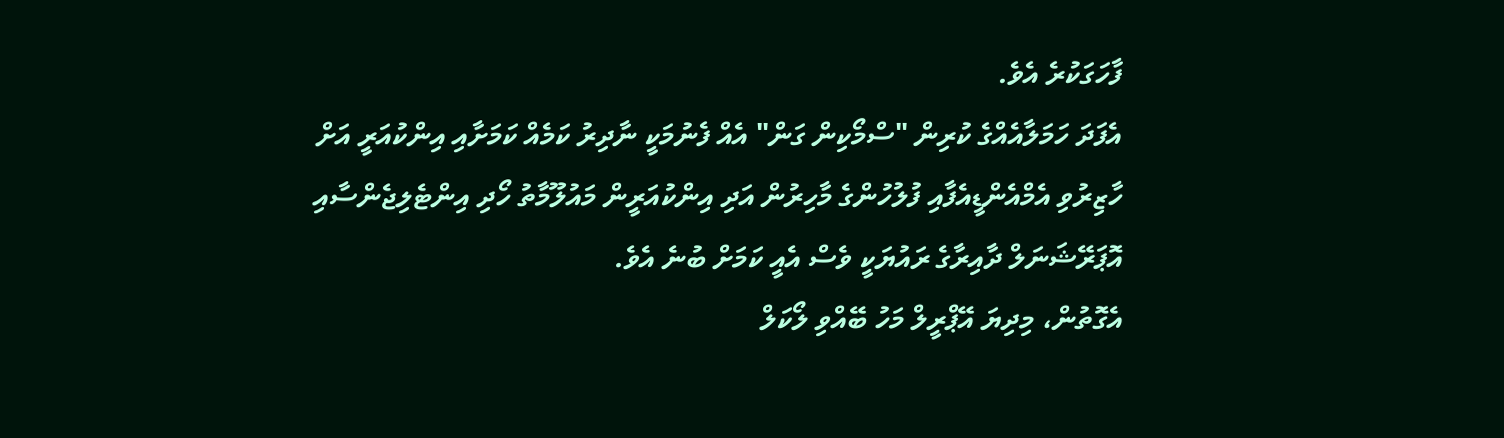ފާހަގަކުރެ އެވެ.
އެފަދަ ހަމަލާއެއްގެ ކުރިން "ސްމޯކިން ގަން" އެއް ފެނުމަކީ ނާދިރު ކަމެއް ކަމަށާއި އިންކުއަރީ އަށް ހާޒިރުވި އެމްއެންޑީއެފާއި ފުލުހުންގެ މާހިރުން އަދި އިންކުއަރީން މައުލޫމާތު ހޯދި އިންޓެލިޖެންސާއި އޮޕަރޭޝަނަލް ދާއިރާގެ ރައުޔަކީ ވެސް އެއީ ކަމަށް ބުނެ އެވެ.
އެގޮތުން، މިދިޔަ އޭޕްރީލް މަހު ބޭއްވި ލޯކަލް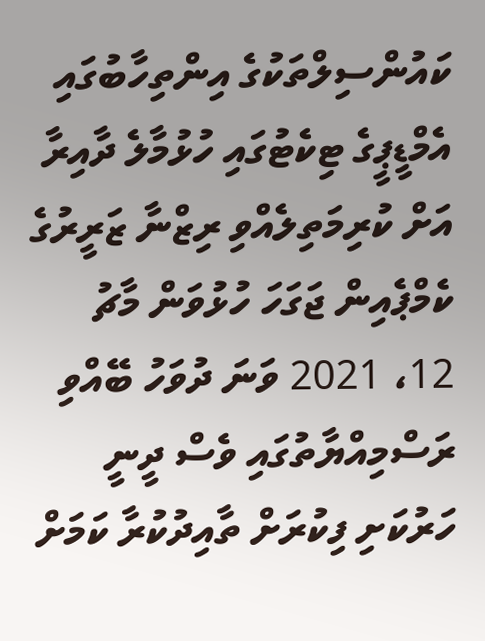ކައުންސިލްތަކުގެ އިންތިހާބުގައި އެމްޑީޕީގެ ޓިކެޓުގައި ހުޅުމާލެ ދާއިރާ އަށް ކުރިމަތިލެއްވި ރިޒްނާ ޒަރީރުގެ ކެމްޕެއިން ޖަގަހަ ހުޅުވަން މާޗު 12، 2021 ވަނަ ދުވަހު ބޭއްވި ރަސްމިއްޔާތުގައި ވެސް ދީނީ ހަރުކަށި ފިކުރަށް ތާއިދުކުރާ ކަމަށް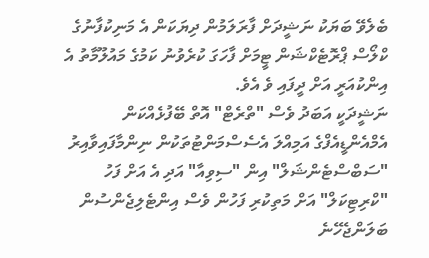ބެލެވޭ ބަޔަކު ނަޝީދަށް ފާރަލަމުން ދިޔަކަން އެ މަނިކުފާނުގެ ކްލޯސް ޕްރޮޓެކްޝަން ޓީމަށް ފާހަގަ ކުރެވުނު ކަމުގެ މައުލޫމާތު އެ އިންކުއަރީ އަށް ދީފައި ވެ އެވެ.
ނަޝީދަކީ އަބަދު ވެސް "ތްރެޓް" އޮތް ބޭފުޅެއްކަން އެމްއެންޑީއެފްގެ އަމިއްލަ އެސެސްމަންޓުތަކުން ނިންމާފައިވާއިރު "ސަބްސްޓެންޝަލް" އިން "ސިވިއާ" އަދި އެ އަށް ފަހު "ކްރިޓިކަލް" އަށް މަތިކުރި ފަހުން ވެސް އިންޓެލިޖެންސުން ބަލަންޖެހޭނެ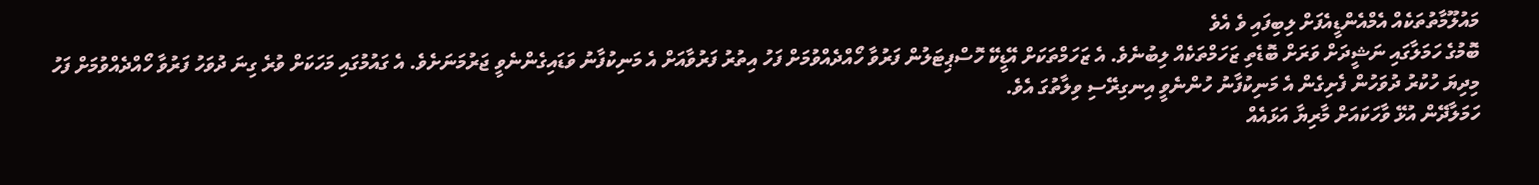މައުލޫމާތުތަކެއް އެމްއެންޑީއެފަށް ލިބިފައި ވެ އެވެ
ބޮމުގެ ހަމަލާގައި ނަޝީދަށް ވަރަށް ބޮޑެތި ޒަހަމްތަކެއް ލިބުނެވެ. އެ ޒަހަމްތަކަށް އޭޑީކޭ ހޮސްޕިޓަލުން ފަރުވާ ހޯއްދެއްވުމަށް ފަހު އިތުރު ފަރުވާއަށް އެ މަނިކުފާނު ވަޑައިގެންނެވީ ޖަރުމަނަށެވެ. އެ ގައުމުގައި މަހަކަށް ވުރެ ގިނަ ދުވަހު ފަރުވާ ހޯއްދެއްވުމަށް ފަހު މިދިޔަ ހުކުރު ދުވަހުން ފެށިގެން އެ މަނިކުފާނު ހުންނެވީ އިނގިރޭސި ވިލާތުގަ އެވެ.
ހަމަލާދޭން އުޅޭ ވާހަކައަށް މާރިޔާ އަޅައެއް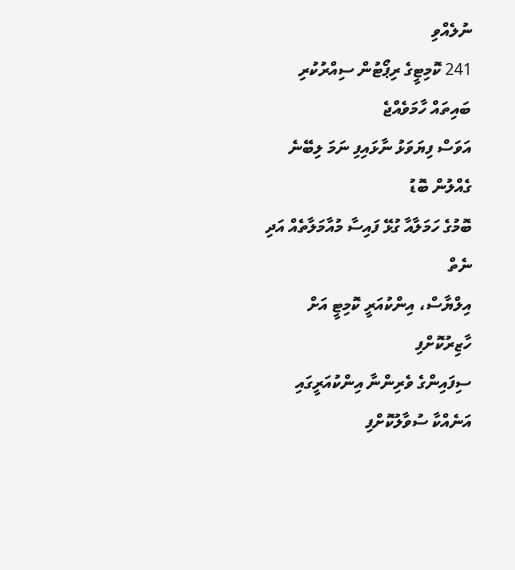ނުލެއްވި
241 ކޮމިޓީގެ ރިޕޯޓުން ސިއްރުކުރި ބައިތައް ހާމަވެއްޖެ
އަވަސް ފިޔަވަޅު ނާޅައިފި ނަމަ ލިބޭނެ ގެއްލުން ބޮޑު
ބޮމުގެ ހަމަލާއާ ގުޅޭ ފައިސާ މުއާމަލާތެއް އަދި ނެތް
އިލްޔާސް، އިންކުއަރީ ކޮމިޓީ އަށް ހާޒިރުކޮށްފި
ސިފައިންގެ ވެރިންނާ އިންކުއަރީގައި އަނެއްކާ ސުވާލުކޮށްފި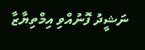ނަޝީދު ފޮނުއްވި އިމްތިޔާޒާ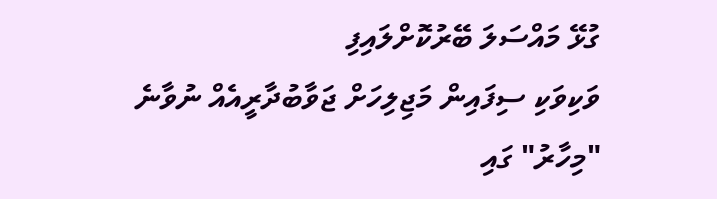ގުޅޭ މައްސަލަ ބޭރުކޮށްލައިފި
ވަކިވަކި ސިފައިން މަޖިލިހަށް ޖަވާބުދާރީއެއް ނުވާނެ
"މިހާރު" ގައި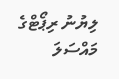ލިޔުނު ރިޕޯޓްގެ މައްސަލަ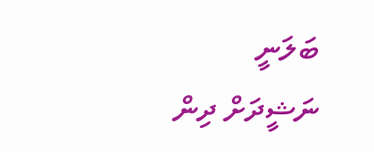ބަލަނީ
ނަޝީދަށް ދިން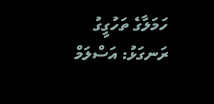ހަމަލާގެ ތަހުގީގު ރަނގަޅު: އަސްލަމް